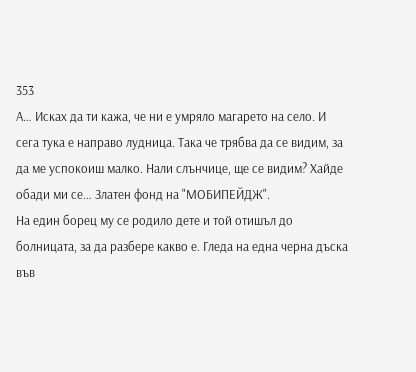353
А… Исках да ти кажа, че ни е умряло магарето на село. И сега тука е направо лудница. Така че трябва да се видим, за да ме успокоиш малко. Нали слънчице, ще се видим? Хайде обади ми се… Златен фонд на "МОБИПЕЙДЖ".
Hа един борец му се родило дете и той отишъл до болницата, за да разбере какво е. Гледа на една черна дъска във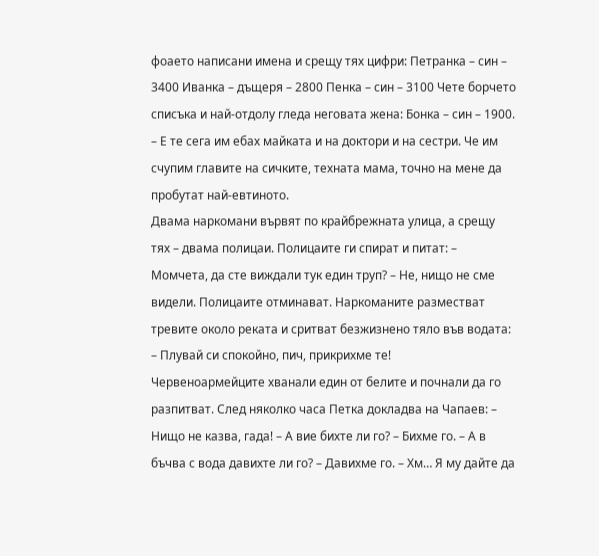фоаето написани имена и срещу тях цифри: Петранка – син – 3400 Иванка – дъщеря – 2800 Пенка – син – 3100 Чете борчето списъка и най-отдолу гледа неговата жена: Бонка – син – 1900. – Е те сега им ебах майката и на доктори и на сестри. Че им счупим главите на сичките, техната мама, точно на мене да пробутат най-евтиното.
Двама наркомани вървят по крайбрежната улица, а срещу тях – двама полицаи. Полицаите ги спират и питат: – Момчета, да сте виждали тук един труп? – Не, нищо не сме видели. Полицаите отминават. Наркоманите разместват тревите около реката и сритват безжизнено тяло във водата: – Плувай си спокойно, пич, прикрихме те!
Червеноармейците хванали един от белите и почнали да го разпитват. След няколко часа Петка докладва на Чапаев: – Нищо не казва, гада! – А вие бихте ли го? – Бихме го. – А в бъчва с вода давихте ли го? – Давихме го. – Хм… Я му дайте да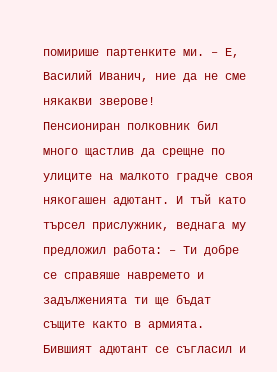помирише партенките ми. – Е, Василий Иванич, ние да не сме някакви зверове!
Пенсиониран полковник бил много щастлив да срещне по улиците на малкото градче своя някогашен адютант. И тъй като търсел прислужник, веднага му предложил работа: – Ти добре се справяше навремето и задълженията ти ще бъдат същите както в армията. Бившият адютант се съгласил и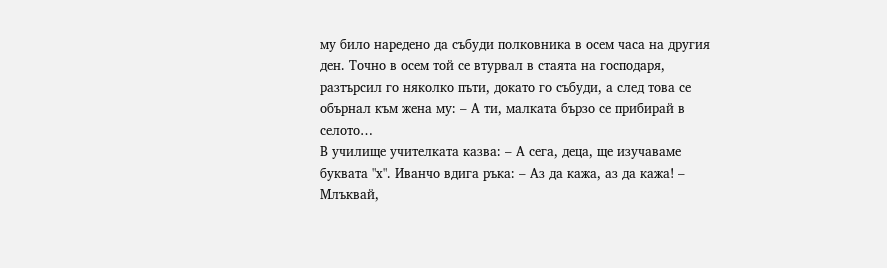му било наредено да събуди полковника в осем часа на другия ден. Точно в осем той се втурвал в стаята на господаря, разтърсил го няколко пъти, докато го събуди, а след това се обърнал към жена му: – А ти, малката бързо се прибирай в селото…
В училище учителката казва: – А сега, деца, ще изучаваме буквата "х". Иванчо вдига ръка: – Аз да кажа, аз да кажа! – Млъквай,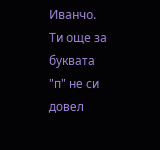Иванчо. Ти още за буквата "п" не си довел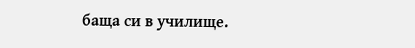баща си в училище.